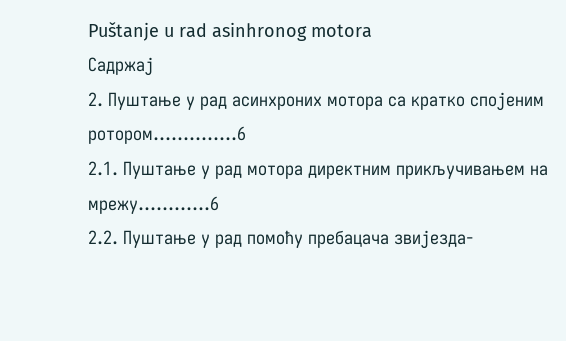Puštanje u rad asinhronog motora
Садржај
2. Пуштање у рад асинхроних мотора са кратко спојеним ротором..............6
2.1. Пуштање у рад мотора директним прикључивањем на мрежу............6
2.2. Пуштање у рад помоћу пребацача звијезда-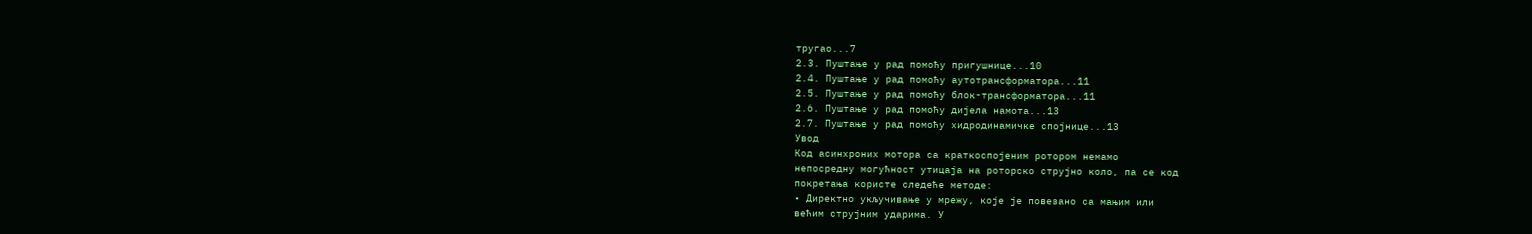тругао...7
2.3. Пуштање у рад помоћу пригушнице...10
2.4. Пуштање у рад помоћу аутотрансформатора...11
2.5. Пуштање у рад помоћу блок-трансформатора...11
2.6. Пуштање у рад помоћу дијела намота...13
2.7. Пуштање у рад помоћу хидродинамичке спојнице...13
Увод
Код асинхроних мотора са краткоспојеним ротором немамо
непосредну могућност утицаја на роторско струјно коло, па се код
покретања користе следеће методе:
• Директно укључивање у мрежу, које је повезано са мањим или
већим струјним ударима. У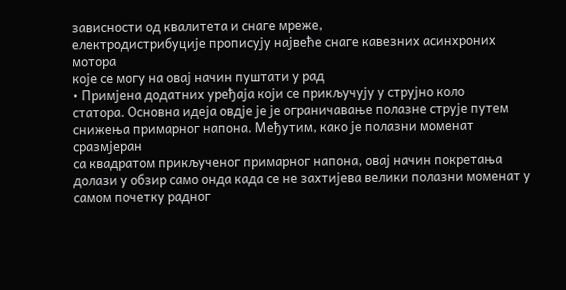зависности од квалитета и снаге мреже,
електродистрибуције прописују највеће снаге кавезних асинхроних мотора
које се могу на овај начин пуштати у рад
• Примјена додатних уређаја који се прикључују у струјно коло
статора. Основна идеја овдје је је ограничавање полазне струје путем
снижења примарног напона. Међутим, како је полазни моменат сразмјеран
са квадратом прикљученог примарног напона, овај начин покретања
долази у обзир само онда када се не захтијева велики полазни моменат у
самом почетку радног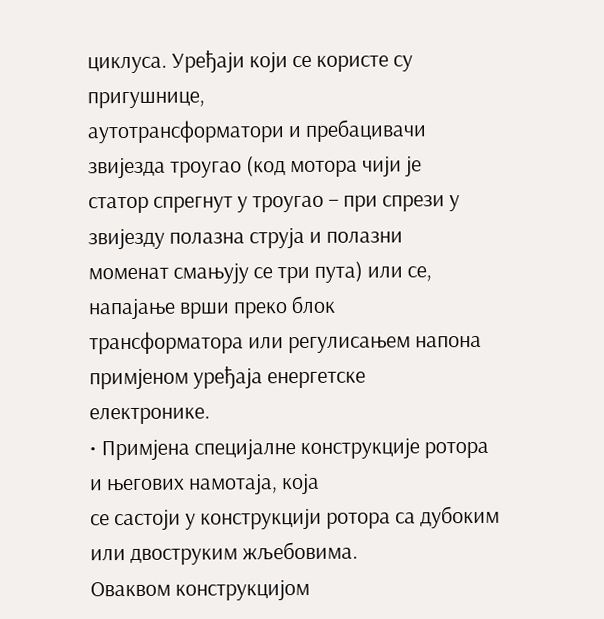циклуса. Уређаји који се користе су пригушнице,
аутотрансформатори и пребацивачи звијезда троугао (код мотора чији је
статор спрегнут у троугао – при спрези у звијезду полазна струја и полазни
моменат смањују се три пута) или се, напајање врши преко блок
трансформатора или регулисањем напона примјеном уређаја енергетске
електронике.
• Примјена специјалне конструкције ротора и његових намотаја, која
се састоји у конструкцији ротора са дубоким или двоструким жљебовима.
Оваквом конструкцијом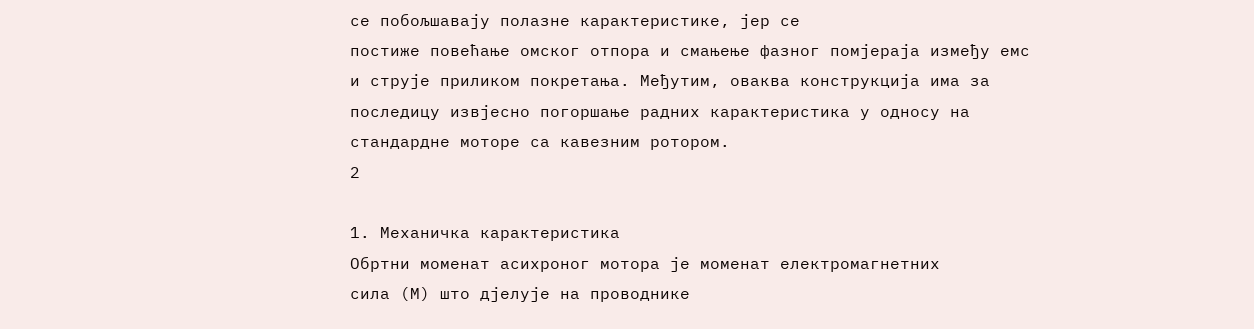се побољшавају полазне карактеристике, јер се
постиже повећање омског отпора и смањење фазног помјераја између емс
и струје приликом покретања. Међутим, оваква конструкција има за
последицу извјесно погоршање радних карактеристика у односу на
стандардне моторе са кавезним ротором.
2

1. Механичка карактеристика
Обртни моменат асихроног мотора је моменат електромагнетних
сила (М) што дјелује на проводнике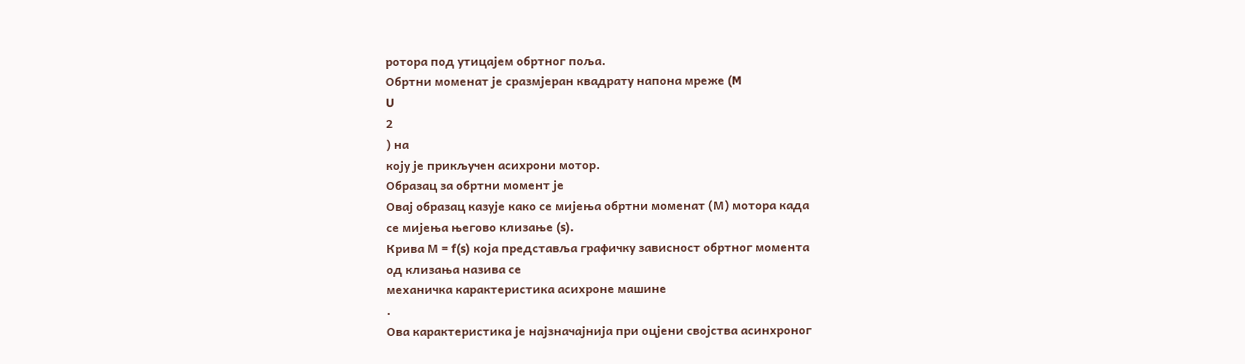ротора под утицајем обртног поља.
Обртни моменат је сразмјеран квадрату напона мреже (M
U
2
) на
коју је прикључен асихрони мотор.
Образац за обртни момент је
Овај образац казује како се мијења обртни моменат (М) мотора када
се мијења његово клизање (s).
Крива М = f(s) која представља графичку зависност обртног момента
од клизања назива се
механичка карактеристика асихроне машине
.
Ова карактеристика је најзначајнија при оцјени својства асинхроног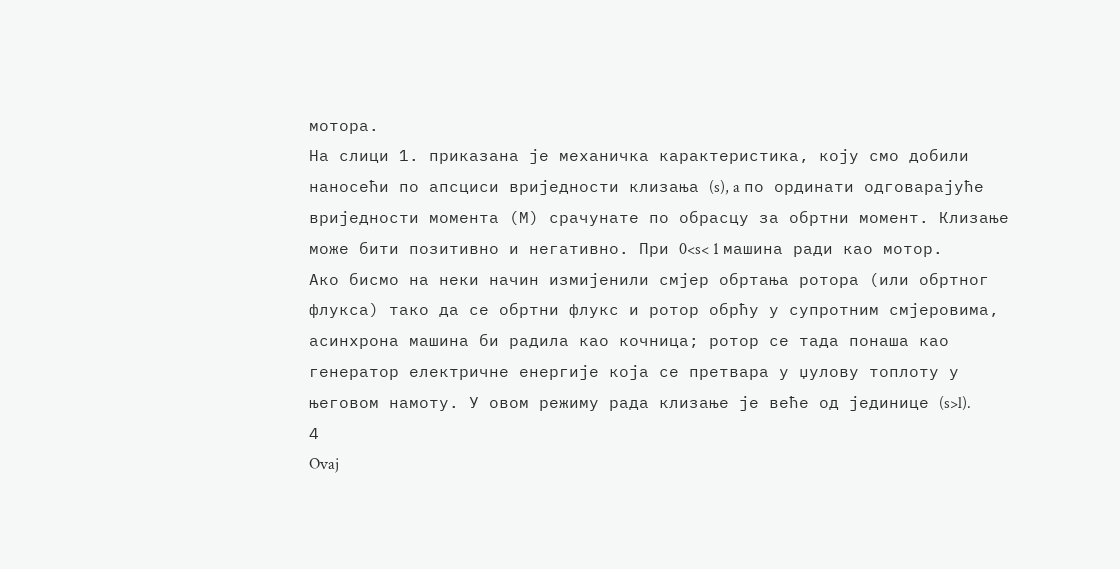мотора.
На слици 1. приказана је механичка карактеристика, коју смо добили
наносећи по апсциси вриједности клизања (s), a по ординати одговарајуће
вриjедности момента (М) срачунате по обрасцу за обртни момент. Клизање
може бити позитивно и негативно. При 0<s< 1 машина ради као мотор.
Ако бисмо на неки начин измијенили смјер обртања ротора (или обртног
флукса) тако да се обртни флукс и ротор обрћу у супротним смјеровима,
асинхрона машина би радила као кочница; ротор се тада понаша као
генератор електричне енергије која се претвара у џулову топлоту у
његовом намоту. У овом режиму рада клизање је веће од јединице (s>l).
4
Ovaj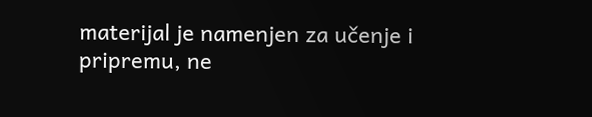materijal je namenjen za učenje i pripremu, ne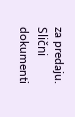za predaju.
Slični dokumenti